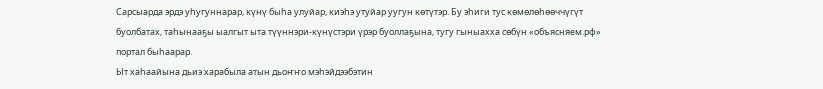Сарсыарда эрдэ уһугуннарар, күнү быһа улуйар, киэһэ утуйар уугун көтүтэр. Бу эһиги тус көмөлөһөөччүгүт буолбатах, таһынааҕы ыалгыт ыта түүннэри-күнүстэри үрэр буоллаҕына, тугу гыныахха сөбүн «объясняем.рф» портал быһаарар.
Ыт хаһаайына дьиэ харабыла атын дьоҥҥо мэһэйдээбэтин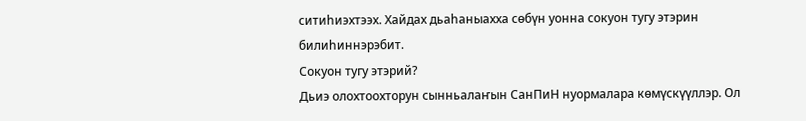ситиһиэхтээх. Хайдах дьаһаныахха сөбүн уонна сокуон тугу этэрин билиһиннэрэбит.
Сокуон тугу этэрий?
Дьиэ олохтоохторун сынньалаҥын СанПиН нуормалара көмүскүүллэр. Ол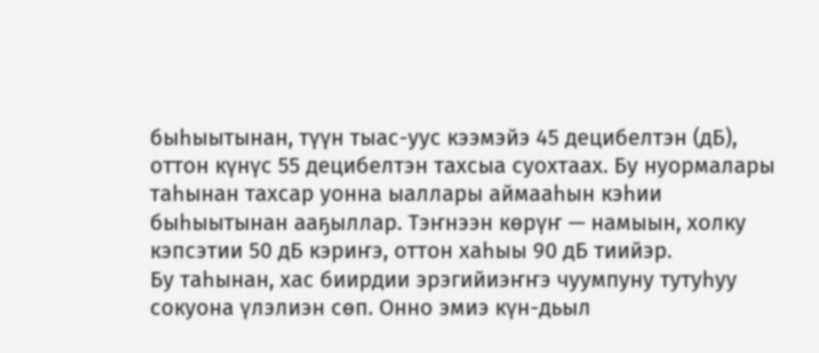быһыытынан, түүн тыас-уус кээмэйэ 45 децибелтэн (дБ), оттон күнүс 55 децибелтэн тахсыа суохтаах. Бу нуормалары таһынан тахсар уонна ыаллары аймааһын кэһии быһыытынан ааҕыллар. Тэҥнээн көрүҥ — намыын, холку кэпсэтии 50 дБ кэриҥэ, оттон хаһыы 90 дБ тиийэр.
Бу таһынан, хас биирдии эрэгийиэҥҥэ чуумпуну тутуһуу сокуона үлэлиэн сөп. Онно эмиэ күн-дьыл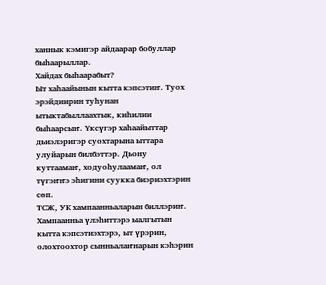ханнык кэмигэр айдаарар бобуллар быһаарыллар.
Хайдах быһаарабыт?
Ыт хаһаайынын кытта кэпсэтиҥ. Туох эрэйдиирин туһунан ытыктабыллаахтык, киһилии быһаарсыҥ. Үксүгэр хаһаайыттар дьиэлэригэр суохтарына ыттара улуйарын билбэттэр. Дьону куттаамаҥ, ходуоһулаамаҥ, ол түгэҥҥэ эһигини суукка биэриэхтэрин сөп.
ТСЖ, УК хампаанньаларын биллэриҥ. Хампаанньа үлэһиттэрэ ыалгытын кытта кэпсэтиэхтэрэ, ыт үрэрин, олохтоохтор сынньалаҥнарын кэһэрин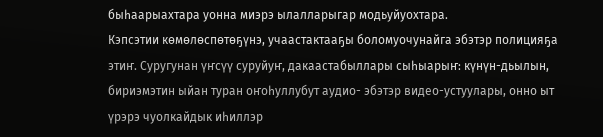быһаарыахтара уонна миэрэ ылалларыгар модьуйуохтара.
Кэпсэтии көмөлөспөтөҕүнэ, учаастактааҕы боломуочунайга эбэтэр полицияҕа этиҥ. Суругунан үҥсүү суруйуҥ, дакаастабыллары сыһыарыҥ: күнүн-дьылын, бириэмэтин ыйан туран оҥоһуллубут аудио- эбэтэр видео-устуулары, онно ыт үрэрэ чуолкайдык иһиллэр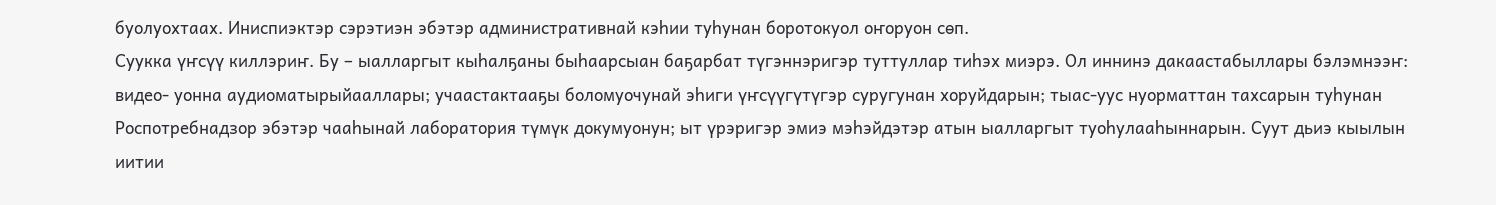буолуохтаах. Иниспиэктэр сэрэтиэн эбэтэр административнай кэһии туһунан боротокуол оҥоруон сөп.
Суукка үҥсүү киллэриҥ. Бу – ыалларгыт кыһалҕаны быһаарсыан баҕарбат түгэннэригэр туттуллар тиһэх миэрэ. Ол иннинэ дакаастабыллары бэлэмнээҥ: видео- уонна аудиоматырыйааллары; учаастактааҕы боломуочунай эһиги үҥсүүгүтүгэр суругунан хоруйдарын; тыас-уус нуорматтан тахсарын туһунан Роспотребнадзор эбэтэр чааһынай лаборатория түмүк докумуонун; ыт үрэригэр эмиэ мэһэйдэтэр атын ыалларгыт туоһулааһыннарын. Суут дьиэ кыылын иитии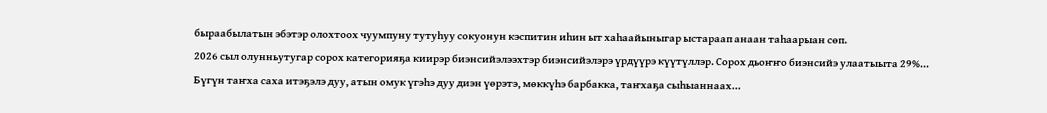быраабылатын эбэтэр олохтоох чуумпуну тутуһуу сокуонун кэспитин иһин ыт хаһаайыныгар ыстараап анаан таһаарыан сөп.
2026 сыл олунньутугар сорох категорияҕа киирэр биэнсийэлээхтэр биэнсийэлэрэ үрдүүрэ күүтүллэр. Сорох дьоҥҥо биэнсийэ улаатыыта 29%…
Бүгүн таҥха саха итэҕэлэ дуу, атын омук үгэһэ дуу диэн үөрэтэ, мөккүһэ барбакка, таҥхаҕа сыһыаннаах…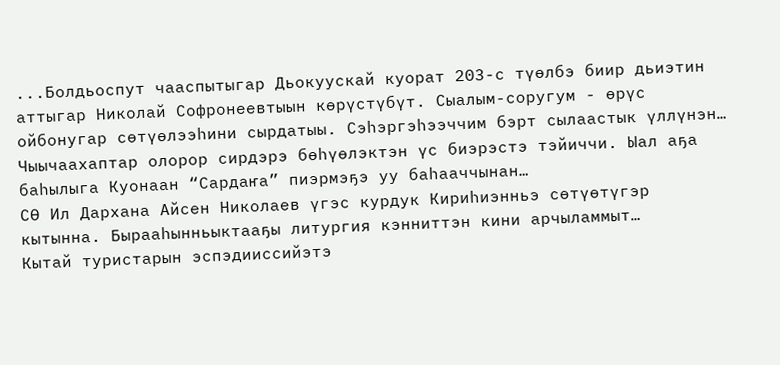...Болдьоспут чааспытыгар Дьокуускай куорат 203-с түөлбэ биир дьиэтин аттыгар Николай Софронеевтыын көрүстүбүт. Сыалым-соругум - өрүс ойбонугар сөтүөлээһини сырдатыы. Сэһэргэһээччим бэрт сылаастык үллүнэн…
Чыычаахаптар олорор сирдэрэ бөһүөлэктэн үс биэрэстэ тэйиччи. Ыал аҕа баһылыга Куонаан “Сардаҥа” пиэрмэҕэ уу баһааччынан…
СӨ Ил Дархана Айсен Николаев үгэс курдук Кириһиэнньэ сөтүөтүгэр кытынна. Бырааһынньыктааҕы литургия кэнниттэн кини арчыламмыт…
Кытай туристарын эспэдииссийэтэ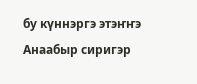бу күннэргэ этэҥҥэ Анаабыр сиригэр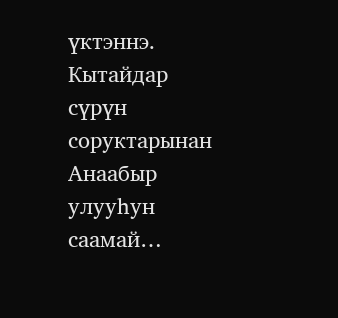үктэннэ. Кытайдар сүрүн соруктарынан Анаабыр улууһун саамай…